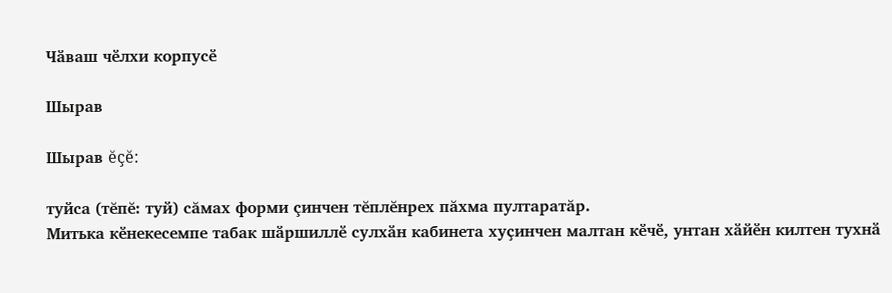Чӑваш чӗлхи корпусӗ

Шырав

Шырав ĕçĕ:

туйса (тĕпĕ: туй) сăмах форми çинчен тĕплĕнрех пăхма пултаратăр.
Митька кӗнекесемпе табак шӑршиллӗ сулхӑн кабинета хуҫинчен малтан кӗчӗ, унтан хӑйӗн килтен тухнӑ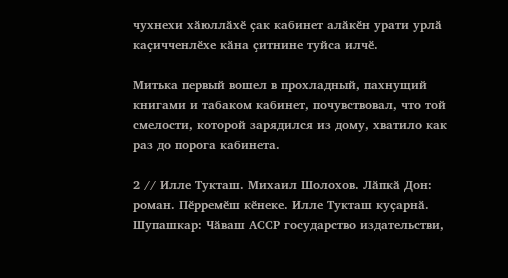чухнехи хӑюллӑхӗ ҫак кабинет алӑкӗн урати урлӑ каҫичченлӗхе кӑна ҫитнине туйса илчӗ.

Митька первый вошел в прохладный, пахнущий книгами и табаком кабинет, почувствовал, что той смелости, которой зарядился из дому, хватило как раз до порога кабинета.

2 // Илле Тукташ. Михаил Шолохов. Лӑпкӑ Дон: роман. Пӗрремӗш кӗнеке. Илле Тукташ куҫарнӑ. Шупашкар: Чӑваш АССР государство издательстви,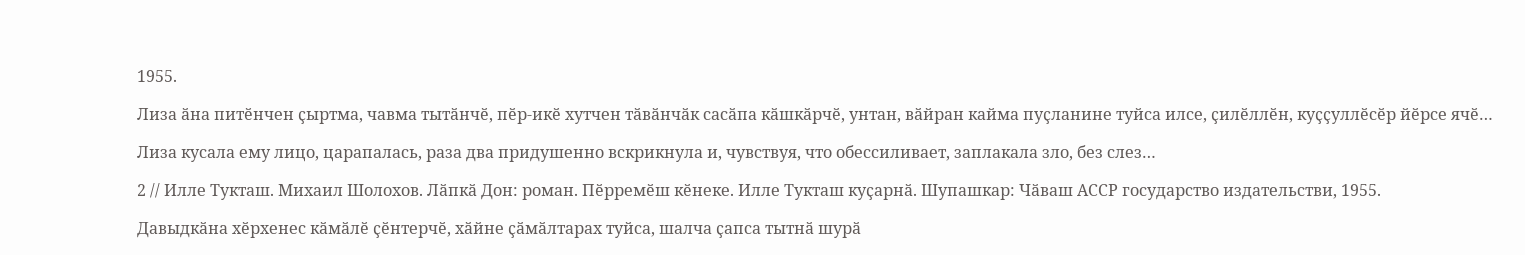1955.

Лиза ӑна питӗнчен ҫыртма, чавма тытӑнчӗ, пӗр-икӗ хутчен тӑвӑнчӑк сасӑпа кӑшкӑрчӗ, унтан, вӑйран кайма пуҫланине туйса илсе, ҫилӗллӗн, куҫҫуллӗсӗр йӗрсе ячӗ…

Лиза кусала ему лицо, царапалась, раза два придушенно вскрикнула и, чувствуя, что обессиливает, заплакала зло, без слез…

2 // Илле Тукташ. Михаил Шолохов. Лӑпкӑ Дон: роман. Пӗрремӗш кӗнеке. Илле Тукташ куҫарнӑ. Шупашкар: Чӑваш АССР государство издательстви, 1955.

Давыдкӑна хӗрхенес кӑмӑлӗ ҫӗнтерчӗ, хӑйне ҫӑмӑлтарах туйса, шалча ҫапса тытнӑ шурӑ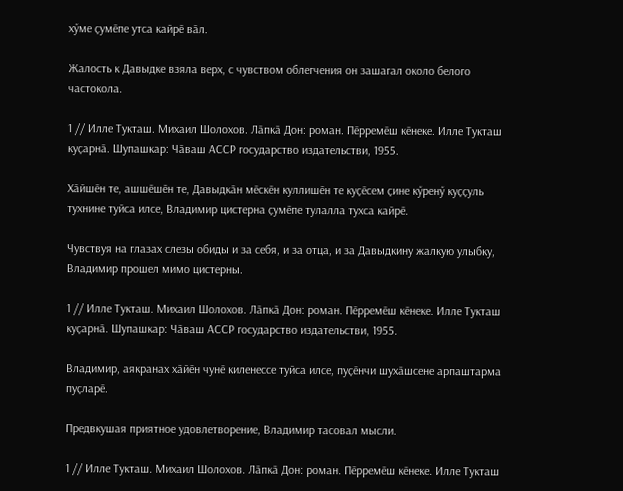хӳме ҫумӗпе утса кайрӗ вӑл.

Жалость к Давыдке взяла верх, с чувством облегчения он зашагал около белого частокола.

1 // Илле Тукташ. Михаил Шолохов. Лӑпкӑ Дон: роман. Пӗрремӗш кӗнеке. Илле Тукташ куҫарнӑ. Шупашкар: Чӑваш АССР государство издательстви, 1955.

Хӑйшӗн те, ашшӗшӗн те, Давыдкӑн мӗскӗн куллишӗн те куҫӗсем ҫине кӳренӳ куҫҫуль тухнине туйса илсе, Владимир цистерна ҫумӗпе тулалла тухса кайрӗ.

Чувствуя на глазах слезы обиды и за себя, и за отца, и за Давыдкину жалкую улыбку, Владимир прошел мимо цистерны.

1 // Илле Тукташ. Михаил Шолохов. Лӑпкӑ Дон: роман. Пӗрремӗш кӗнеке. Илле Тукташ куҫарнӑ. Шупашкар: Чӑваш АССР государство издательстви, 1955.

Владимир, аякранах хӑйӗн чунӗ киленессе туйса илсе, пуҫӗнчи шухӑшсене арпаштарма пуҫларӗ.

Предвкушая приятное удовлетворение, Владимир тасовал мысли.

1 // Илле Тукташ. Михаил Шолохов. Лӑпкӑ Дон: роман. Пӗрремӗш кӗнеке. Илле Тукташ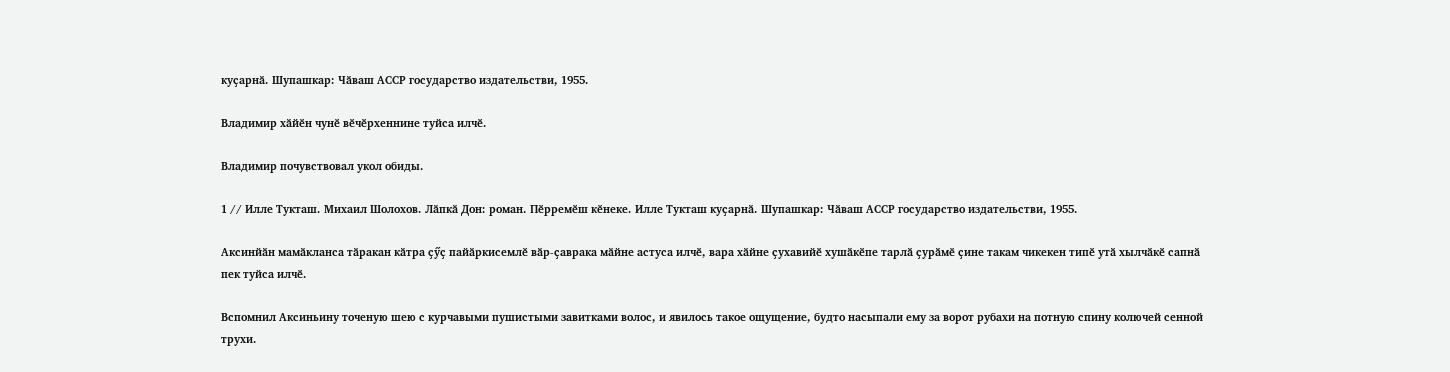куҫарнӑ. Шупашкар: Чӑваш АССР государство издательстви, 1955.

Владимир хӑйӗн чунӗ вӗчӗрхеннине туйса илчӗ.

Владимир почувствовал укол обиды.

1 // Илле Тукташ. Михаил Шолохов. Лӑпкӑ Дон: роман. Пӗрремӗш кӗнеке. Илле Тукташ куҫарнӑ. Шупашкар: Чӑваш АССР государство издательстви, 1955.

Аксинйӑн мамӑкланса тӑракан кӑтра ҫӳҫ пайӑркисемлӗ вӑр-ҫаврака мӑйне астуса илчӗ, вара хӑйне ҫухавийӗ хушӑкӗпе тарлӑ ҫурӑмӗ ҫине такам чикекен типӗ утӑ хылчӑкӗ сапнӑ пек туйса илчӗ.

Вспомнил Аксиньину точеную шею с курчавыми пушистыми завитками волос, и явилось такое ощущение, будто насыпали ему за ворот рубахи на потную спину колючей сенной трухи.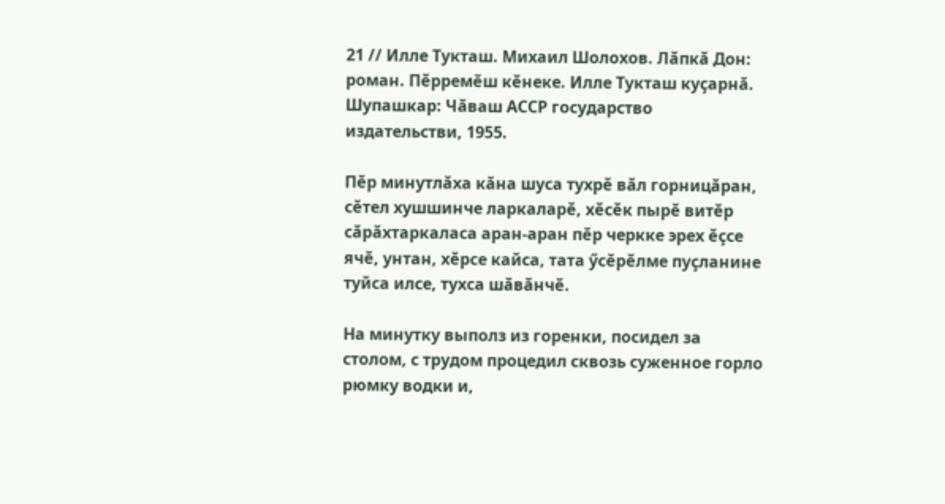21 // Илле Тукташ. Михаил Шолохов. Лӑпкӑ Дон: роман. Пӗрремӗш кӗнеке. Илле Тукташ куҫарнӑ. Шупашкар: Чӑваш АССР государство издательстви, 1955.

Пӗр минутлӑха кӑна шуса тухрӗ вӑл горницӑран, сӗтел хушшинче ларкаларӗ, хӗсӗк пырӗ витӗр сӑрӑхтаркаласа аран-аран пӗр черкке эрех ӗҫсе ячӗ, унтан, хӗрсе кайса, тата ӳсӗрӗлме пуҫланине туйса илсе, тухса шӑвӑнчӗ.

На минутку выполз из горенки, посидел за столом, с трудом процедил сквозь суженное горло рюмку водки и,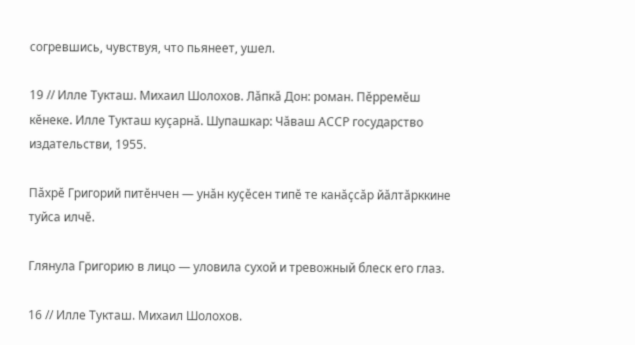согревшись, чувствуя, что пьянеет, ушел.

19 // Илле Тукташ. Михаил Шолохов. Лӑпкӑ Дон: роман. Пӗрремӗш кӗнеке. Илле Тукташ куҫарнӑ. Шупашкар: Чӑваш АССР государство издательстви, 1955.

Пӑхрӗ Григорий питӗнчен — унӑн куҫӗсен типӗ те канӑҫсӑр йӑлтӑрккине туйса илчӗ.

Глянула Григорию в лицо — уловила сухой и тревожный блеск его глаз.

16 // Илле Тукташ. Михаил Шолохов.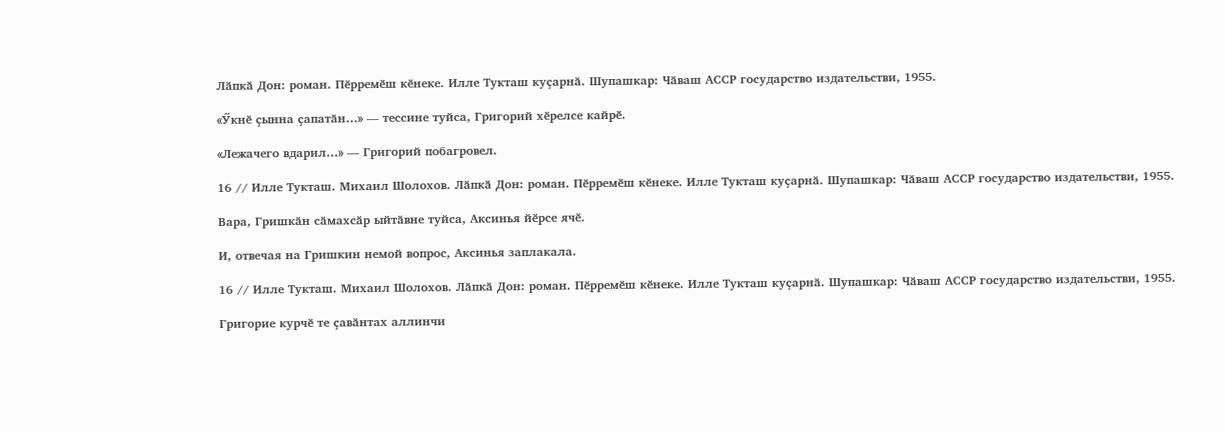Лӑпкӑ Дон: роман. Пӗрремӗш кӗнеке. Илле Тукташ куҫарнӑ. Шупашкар: Чӑваш АССР государство издательстви, 1955.

«Ӳкнӗ ҫынна ҫапатӑн…» — тессине туйса, Григорий хӗрелсе кайрӗ.

«Лежачего вдарил…» — Григорий побагровел.

16 // Илле Тукташ. Михаил Шолохов. Лӑпкӑ Дон: роман. Пӗрремӗш кӗнеке. Илле Тукташ куҫарнӑ. Шупашкар: Чӑваш АССР государство издательстви, 1955.

Вара, Гришкӑн сӑмахсӑр ыйтӑвне туйса, Аксинья йӗрсе ячӗ.

И, отвечая на Гришкин немой вопрос, Аксинья заплакала.

16 // Илле Тукташ. Михаил Шолохов. Лӑпкӑ Дон: роман. Пӗрремӗш кӗнеке. Илле Тукташ куҫарнӑ. Шупашкар: Чӑваш АССР государство издательстви, 1955.

Григорие курчӗ те ҫавӑнтах аллинчи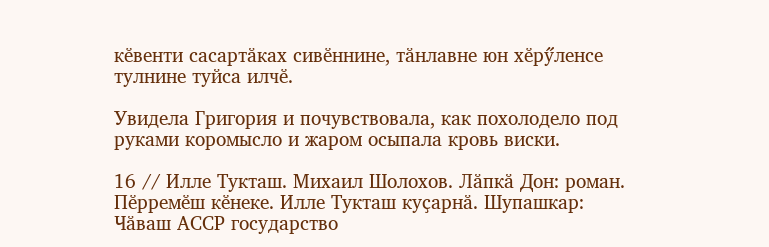кӗвенти сасартӑках сивӗннине, тӑнлавне юн хӗрӳленсе тулнине туйса илчӗ.

Увидела Григория и почувствовала, как похолодело под руками коромысло и жаром осыпала кровь виски.

16 // Илле Тукташ. Михаил Шолохов. Лӑпкӑ Дон: роман. Пӗрремӗш кӗнеке. Илле Тукташ куҫарнӑ. Шупашкар: Чӑваш АССР государство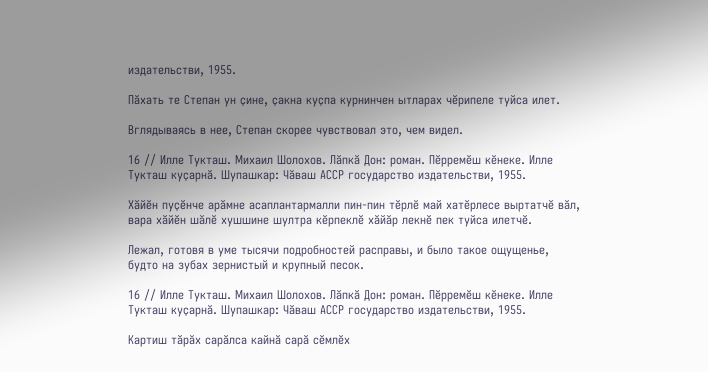издательстви, 1955.

Пӑхать те Степан ун ҫине, ҫакна куҫпа курнинчен ытларах чӗрипеле туйса илет.

Вглядываясь в нее, Степан скорее чувствовал это, чем видел.

16 // Илле Тукташ. Михаил Шолохов. Лӑпкӑ Дон: роман. Пӗрремӗш кӗнеке. Илле Тукташ куҫарнӑ. Шупашкар: Чӑваш АССР государство издательстви, 1955.

Хӑйӗн пуҫӗнче арӑмне асаплантармалли пин-пин тӗрлӗ май хатӗрлесе выртатчӗ вӑл, вара хӑйӗн шӑлӗ хушшине шултра кӗрпеклӗ хӑйӑр лекнӗ пек туйса илетчӗ.

Лежал, готовя в уме тысячи подробностей расправы, и было такое ощущенье, будто на зубах зернистый и крупный песок.

16 // Илле Тукташ. Михаил Шолохов. Лӑпкӑ Дон: роман. Пӗрремӗш кӗнеке. Илле Тукташ куҫарнӑ. Шупашкар: Чӑваш АССР государство издательстви, 1955.

Картиш тӑрӑх сарӑлса кайнӑ сарӑ сӗмлӗх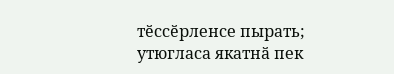тӗссӗрленсе пырать; утюгласа якатнӑ пек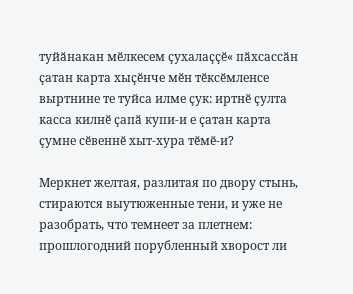туйӑнакан мӗлкесем ҫухалаҫҫӗ« пӑхсассӑн ҫатан карта хыҫӗнче мӗн тӗксӗмленсе выртнине те туйса илме ҫук: иртнӗ ҫулта касса килнӗ ҫапӑ купи-и е ҫатан карта ҫумне сӗвеннӗ хыт-хура тӗмӗ-и?

Меркнет желтая, разлитая по двору стынь, стираются выутюженные тени, и уже не разобрать, что темнеет за плетнем: прошлогодний порубленный хворост ли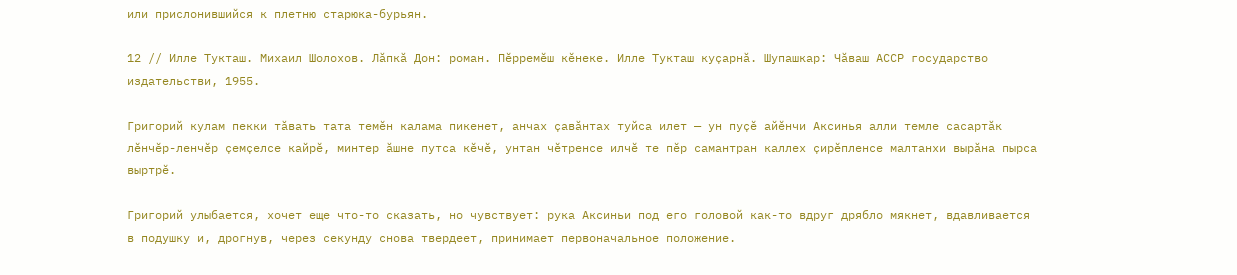или прислонившийся к плетню старюка-бурьян.

12 // Илле Тукташ. Михаил Шолохов. Лӑпкӑ Дон: роман. Пӗрремӗш кӗнеке. Илле Тукташ куҫарнӑ. Шупашкар: Чӑваш АССР государство издательстви, 1955.

Григорий кулам пекки тӑвать тата темӗн калама пикенет, анчах ҫавӑнтах туйса илет — ун пуҫӗ айӗнчи Аксинья алли темле сасартӑк лӗнчӗр-ленчӗр ҫемҫелсе кайрӗ, минтер ӑшне путса кӗчӗ, унтан чӗтренсе илчӗ те пӗр самантран каллех ҫирӗпленсе малтанхи вырӑна пырса выртрӗ.

Григорий улыбается, хочет еще что-то сказать, но чувствует: рука Аксиньи под его головой как-то вдруг дрябло мякнет, вдавливается в подушку и, дрогнув, через секунду снова твердеет, принимает первоначальное положение.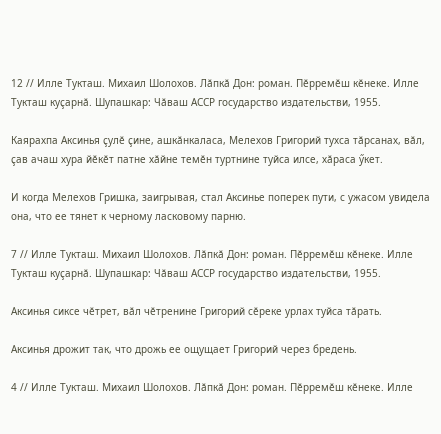12 // Илле Тукташ. Михаил Шолохов. Лӑпкӑ Дон: роман. Пӗрремӗш кӗнеке. Илле Тукташ куҫарнӑ. Шупашкар: Чӑваш АССР государство издательстви, 1955.

Каярахпа Аксинья ҫулӗ ҫине, ашкӑнкаласа, Мелехов Григорий тухса тӑрсанах, вӑл, ҫав ачаш хура йӗкӗт патне хӑйне темӗн туртнине туйса илсе, хӑраса ӳкет.

И когда Мелехов Гришка, заигрывая, стал Аксинье поперек пути, с ужасом увидела она, что ее тянет к черному ласковому парню.

7 // Илле Тукташ. Михаил Шолохов. Лӑпкӑ Дон: роман. Пӗрремӗш кӗнеке. Илле Тукташ куҫарнӑ. Шупашкар: Чӑваш АССР государство издательстви, 1955.

Аксинья сиксе чӗтрет, вӑл чӗтренине Григорий сӗреке урлах туйса тӑрать.

Аксинья дрожит так, что дрожь ее ощущает Григорий через бредень.

4 // Илле Тукташ. Михаил Шолохов. Лӑпкӑ Дон: роман. Пӗрремӗш кӗнеке. Илле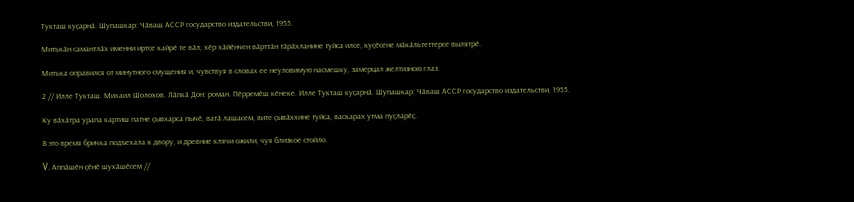Тукташ куҫарнӑ. Шупашкар: Чӑваш АССР государство издательстви, 1955.

Митькӑн самантлӑх именни иртсе кайрӗ те вӑл, хӗр хӑйӗнчен вӑрттӑн тӑрӑхланине туйса илсе, куҫӗсене мӑкӑльтеттерсе вылятрӗ.

Митька оправился от минутного смущения и, чувствуя в словах ее неуловимую насмешку, замерцал желтизною глаз.

2 // Илле Тукташ. Михаил Шолохов. Лӑпкӑ Дон: роман. Пӗрремӗш кӗнеке. Илле Тукташ куҫарнӑ. Шупашкар: Чӑваш АССР государство издательстви, 1955.

Ку вӑхӑтра урапа картиш патне ҫывхарса пычӗ, ватӑ лашасем, вите ҫывӑххине туйса, васкарах утма пуҫларӗҫ.

В это время бричка подъехала к двору, и древние клячи ожили, чуя близкое стойло.

V. Аппӑшӗн ҫӗнӗ шухӑшӗсем //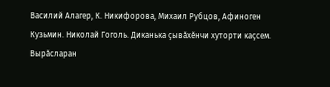Василий Алагер, К. Никифорова, Михаил Рубцов, Афиноген Кузьмин. Николай Гоголь. Диканька ҫывӑхӗнчи хуторти каҫсем. Вырӑсларан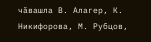чӑвашла В. Алагер, К. Никифорова, М. Рубцов,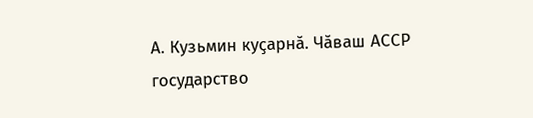А. Кузьмин куҫарнӑ. Чӑваш АССР государство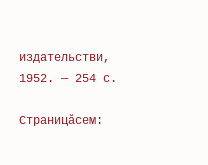издательстви, 1952. — 254 с.

Страницăсем: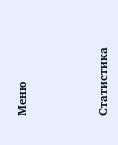Меню



Статистика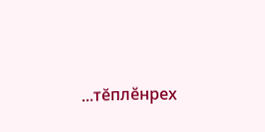...тĕплӗнрех